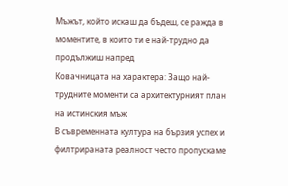Мъжът, който искаш да бъдеш, се ражда в моментите, в които ти е най-трудно да продължиш напред
Ковачницата на характера: Защо най-трудните моменти са архитектурният план на истинския мъж
В съвременната култура на бързия успех и филтрираната реалност често пропускаме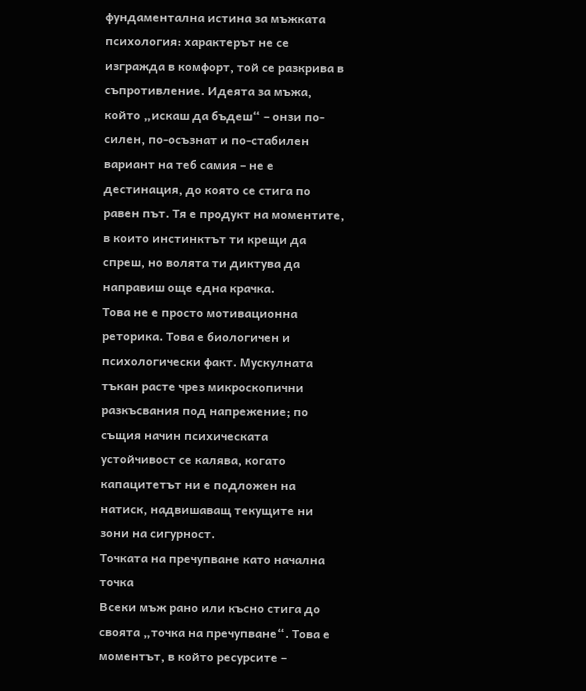фундаментална истина за мъжката психология: характерът не се изгражда в комфорт, той се разкрива в съпротивление. Идеята за мъжа, който „искаш да бъдеш“ – онзи по-силен, по-осъзнат и по-стабилен вариант на теб самия – не е дестинация, до която се стига по равен път. Тя е продукт на моментите, в които инстинктът ти крещи да спреш, но волята ти диктува да направиш още една крачка.
Това не е просто мотивационна реторика. Това е биологичен и психологически факт. Мускулната тъкан расте чрез микроскопични разкъсвания под напрежение; по същия начин психическата устойчивост се калява, когато капацитетът ни е подложен на натиск, надвишаващ текущите ни зони на сигурност.
Точката на пречупване като начална точка
Всеки мъж рано или късно стига до своята „точка на пречупване“. Това е моментът, в който ресурсите –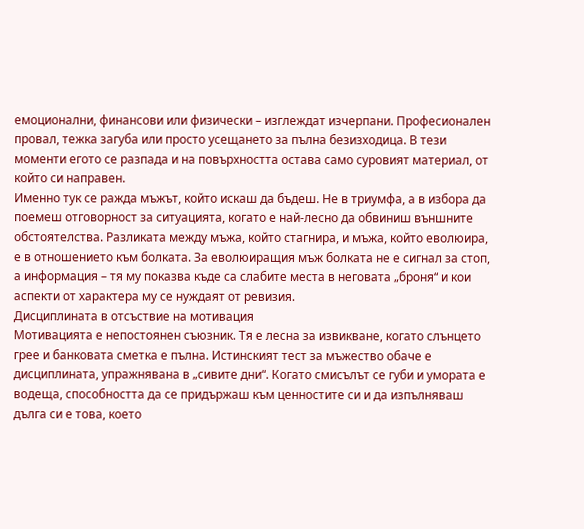емоционални, финансови или физически – изглеждат изчерпани. Професионален провал, тежка загуба или просто усещането за пълна безизходица. В тези моменти егото се разпада и на повърхността остава само суровият материал, от който си направен.
Именно тук се ражда мъжът, който искаш да бъдеш. Не в триумфа, а в избора да поемеш отговорност за ситуацията, когато е най-лесно да обвиниш външните обстоятелства. Разликата между мъжа, който стагнира, и мъжа, който еволюира, е в отношението към болката. За еволюиращия мъж болката не е сигнал за стоп, а информация – тя му показва къде са слабите места в неговата „броня“ и кои аспекти от характера му се нуждаят от ревизия.
Дисциплината в отсъствие на мотивация
Мотивацията е непостоянен съюзник. Тя е лесна за извикване, когато слънцето грее и банковата сметка е пълна. Истинският тест за мъжество обаче е дисциплината, упражнявана в „сивите дни“. Когато смисълът се губи и умората е водеща, способността да се придържаш към ценностите си и да изпълняваш дълга си е това, което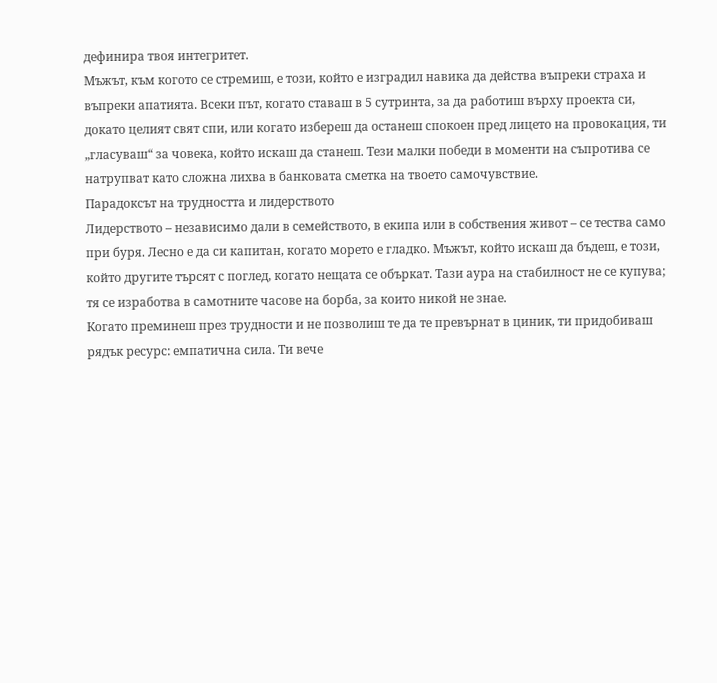дефинира твоя интегритет.
Мъжът, към когото се стремиш, е този, който е изградил навика да действа въпреки страха и въпреки апатията. Всеки път, когато ставаш в 5 сутринта, за да работиш върху проекта си, докато целият свят спи, или когато избереш да останеш спокоен пред лицето на провокация, ти „гласуваш“ за човека, който искаш да станеш. Тези малки победи в моменти на съпротива се натрупват като сложна лихва в банковата сметка на твоето самочувствие.
Парадоксът на трудността и лидерството
Лидерството – независимо дали в семейството, в екипа или в собствения живот – се тества само при буря. Лесно е да си капитан, когато морето е гладко. Мъжът, който искаш да бъдеш, е този, който другите търсят с поглед, когато нещата се объркат. Тази аура на стабилност не се купува; тя се изработва в самотните часове на борба, за които никой не знае.
Когато преминеш през трудности и не позволиш те да те превърнат в циник, ти придобиваш рядък ресурс: емпатична сила. Ти вече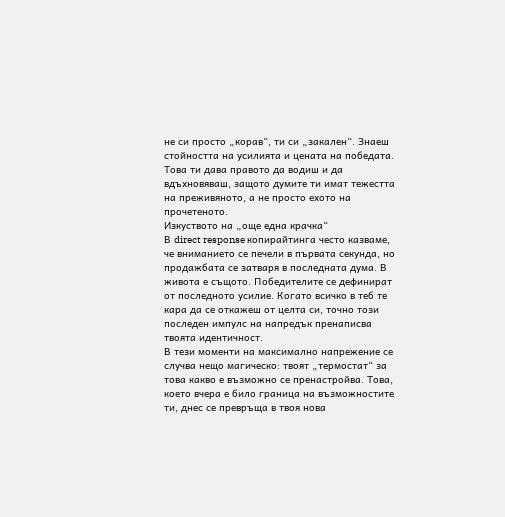не си просто „корав“, ти си „закален“. Знаеш стойността на усилията и цената на победата. Това ти дава правото да водиш и да вдъхновяваш, защото думите ти имат тежестта на преживяното, а не просто ехото на прочетеното.
Изкуството на „още една крачка“
В direct response копирайтинга често казваме, че вниманието се печели в първата секунда, но продажбата се затваря в последната дума. В живота е същото. Победителите се дефинират от последното усилие. Когато всичко в теб те кара да се откажеш от целта си, точно този последен импулс на напредък пренаписва твоята идентичност.
В тези моменти на максимално напрежение се случва нещо магическо: твоят „термостат“ за това какво е възможно се пренастройва. Това, което вчера е било граница на възможностите ти, днес се превръща в твоя нова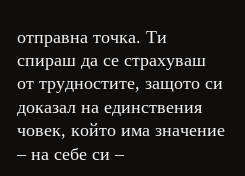отправна точка. Ти спираш да се страхуваш от трудностите, защото си доказал на единствения човек, който има значение – на себе си –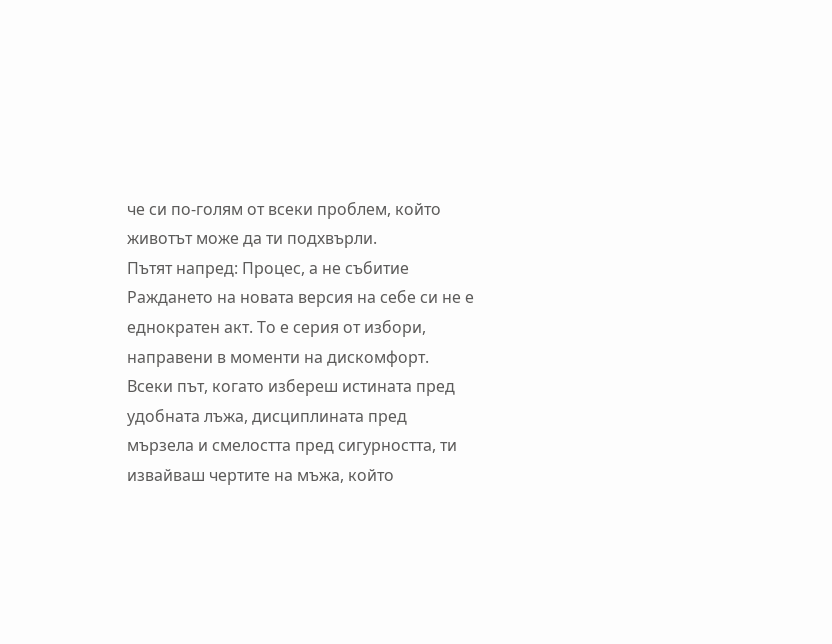че си по-голям от всеки проблем, който животът може да ти подхвърли.
Пътят напред: Процес, а не събитие
Раждането на новата версия на себе си не е еднократен акт. То е серия от избори, направени в моменти на дискомфорт. Всеки път, когато избереш истината пред удобната лъжа, дисциплината пред мързела и смелостта пред сигурността, ти извайваш чертите на мъжа, който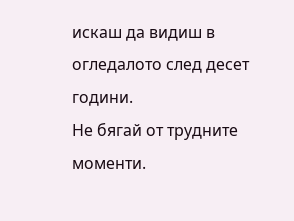искаш да видиш в огледалото след десет години.
Не бягай от трудните моменти.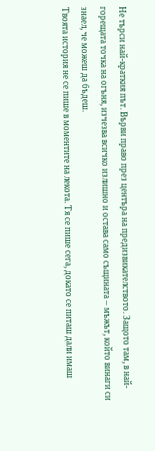Не търси най-краткия път. Върви право през центъра на предизвикателството. Защото там, в най-горещата точка на огъня, изчезва всичко излишно и остава само същината – мъжът, който винаги си знаел, че можеш да бъдеш.
Твоята история не се пише в моментите на лекота. Тя се пише сега, докато се питаш дали имаш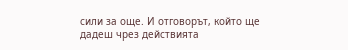сили за още. И отговорът, който ще дадеш чрез действията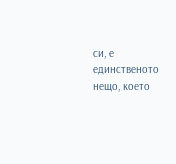си, е единственото нещо, което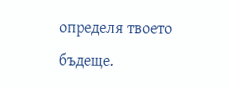определя твоето бъдеще.